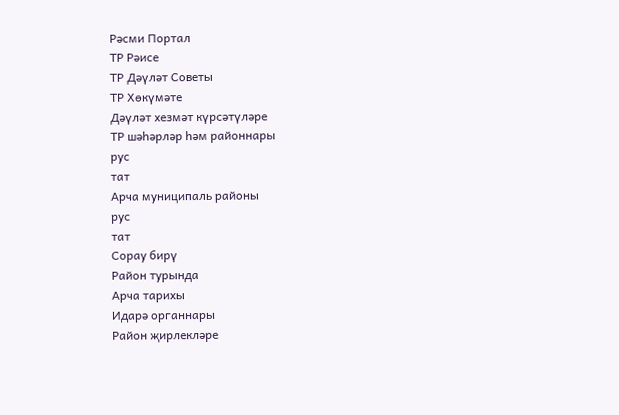Рәсми Портал
ТР Рәисе
ТР Дәүләт Советы
ТР Хөкүмәте
Дәүләт хезмәт күрсәтүләре
ТР шәһәрләр һәм районнары
рус
тат
Арча муниципаль районы
рус
тат
Сорау бирү
Район турында
Арча тарихы
Идарә органнары
Район җирлекләре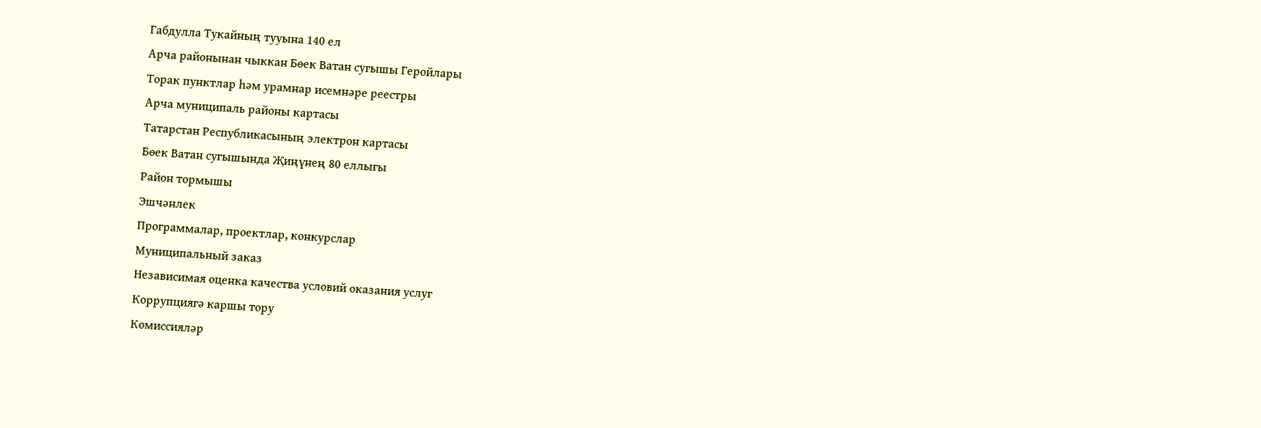Габдулла Тукайның тууына 140 ел
Арча районынан чыккан Бөек Ватан сугышы Геройлары
Торак пунктлар һәм урамнар исемнәре реестры
Арча муниципаль районы картасы
Татарстан Республикасының электрон картасы
Бөек Ватан сугышында Җиңүнең 80 еллыгы
Район тормышы
Эшчәнлек
Программалар, проектлар, конкурслар
Муниципальный заказ
Независимая оценка качества условий оказания услуг
Коррупциягә каршы тору
Комиссияләр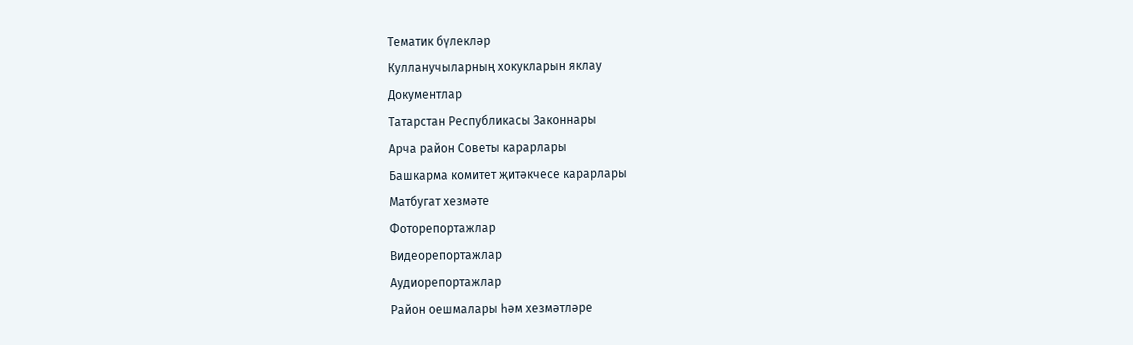Тематик бүлекләр
Кулланучыларның хокукларын яклау
Документлар
Татарстан Республикасы Законнары
Арча район Советы карарлары
Башкарма комитет җитәкчесе карарлары
Матбугат хезмәте
Фоторепортажлар
Видеорепортажлар
Аудиорепортажлар
Район оешмалары һәм хезмәтләре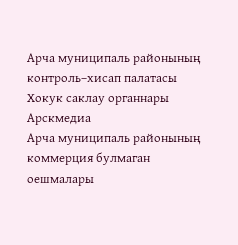Арча муниципаль районының контроль–хисап палатасы
Хокук саклау органнары
Арскмедиа
Арча муниципаль районының коммерция булмаган оешмалары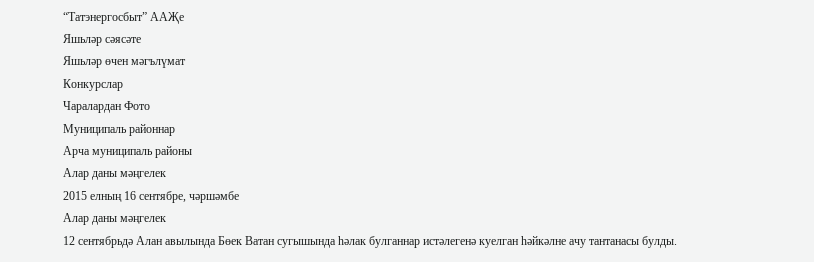“Татэнергосбыт” ААҖе
Яшьләр сәясәте
Яшьләр өчен мәгълүмат
Конкурслар
Чаралардан Фото
Муниципаль районнар
Арча муниципаль районы
Алар даны мәңгелек
2015 елның 16 сентябре, чәршәмбе
Алар даны мәңгелек
12 сентябрьдә Алан авылында Бөек Ватан сугышында һәлак булганнар истәлегенә куелган һәйкәлне ачу тантанасы булды.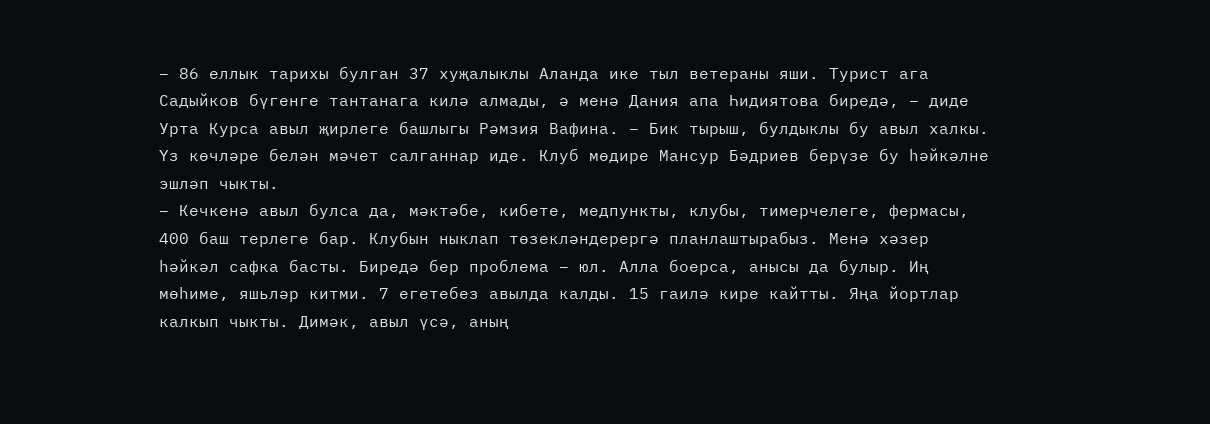– 86 еллык тарихы булган 37 хуҗалыклы Аланда ике тыл ветераны яши. Турист ага Садыйков бүгенге тантанага килә алмады, ә менә Дания апа Һидиятова биредә, – диде Урта Курса авыл җирлеге башлыгы Рәмзия Вафина. – Бик тырыш, булдыклы бу авыл халкы. Үз көчләре белән мәчет салганнар иде. Клуб мөдире Мансур Бәдриев берүзе бу һәйкәлне эшләп чыкты.
– Кечкенә авыл булса да, мәктәбе, кибете, медпункты, клубы, тимерчелеге, фермасы, 400 баш терлеге бар. Клубын ныклап төзекләндерергә планлаштырабыз. Менә хәзер һәйкәл сафка басты. Биредә бер проблема – юл. Алла боерса, анысы да булыр. Иң мөһиме, яшьләр китми. 7 егетебез авылда калды. 15 гаилә кире кайтты. Яңа йортлар калкып чыкты. Димәк, авыл үсә, аның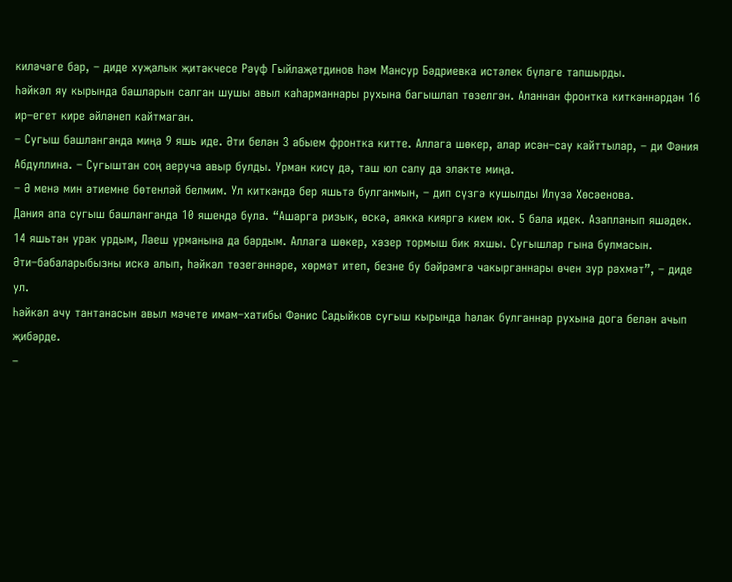киләчәге бар, – диде хуҗалык җитәкчесе Рәүф Гыйлаҗетдинов һәм Мансур Бәдриевка истәлек бүләге тапшырды.
Һәйкәл яу кырында башларын салган шушы авыл каһарманнары рухына багышлап төзелгән. Аланнан фронтка киткәннәрдән 16 ир–егет кире әйләнеп кайтмаган.
– Сугыш башланганда миңа 9 яшь иде. Әти белән 3 абыем фронтка китте. Аллага шөкер, алар исән–сау кайттылар, – ди Фәния Абдуллина. – Сугыштан соң аеруча авыр булды. Урман кисү дә, таш юл салу да эләкте миңа.
– Ә менә мин әтиемне бөтенләй белмим. Ул киткәндә бер яшьтә булганмын, – дип сүзгә кушылды Илүзә Хөсәенова.
Дания апа сугыш башланганда 10 яшендә була. “Ашарга ризык, өскә, аякка кияргә кием юк. 5 бала идек. Азапланып яшәдек. 14 яшьтән урак урдым, Лаеш урманына да бардым. Аллага шөкер, хәзер тормыш бик яхшы. Сугышлар гына булмасын. Әти–бабаларыбызны искә алып, һәйкәл төзегәннәре, хөрмәт итеп, безне бу бәйрәмгә чакырганнары өчен зур рәхмәт”, – диде ул.
Һәйкәл ачу тантанасын авыл мәчете имам–хатибы Фәнис Садыйков сугыш кырында һәлак булганнар рухына дога белән ачып җибәрде.
–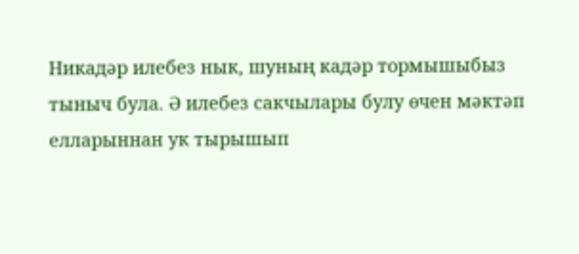Никадәр илебез нык, шуның кадәр тормышыбыз тыныч була. Ә илебез сакчылары булу өчен мәктәп елларыннан ук тырышып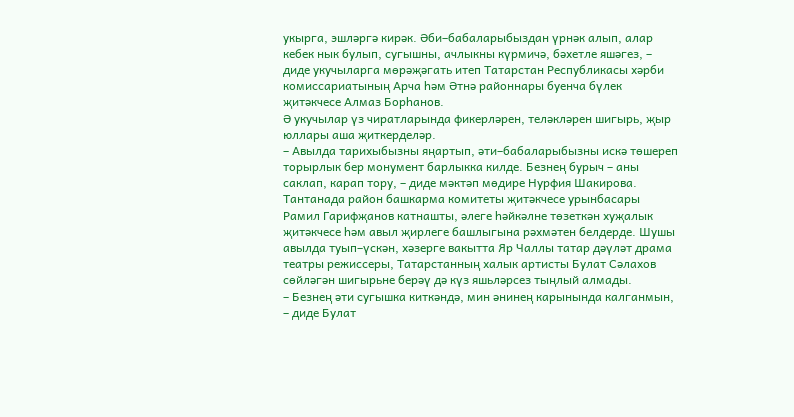укырга, эшләргә кирәк. Әби–бабаларыбыздан үрнәк алып, алар кебек нык булып, сугышны, ачлыкны күрмичә, бәхетле яшәгез, – диде укучыларга мөрәҗәгать итеп Татарстан Республикасы хәрби комиссариатының Арча һәм Әтнә районнары буенча бүлек җитәкчесе Алмаз Борһанов.
Ә укучылар үз чиратларында фикерләрен, теләкләрен шигырь, җыр юллары аша җиткерделәр.
– Авылда тарихыбызны яңартып, әти–бабаларыбызны искә төшереп торырлык бер монумент барлыкка килде. Безнең бурыч – аны саклап, карап тору, – диде мәктәп мөдире Нурфия Шакирова.
Тантанада район башкарма комитеты җитәкчесе урынбасары Рамил Гарифҗанов катнашты, әлеге һәйкәлне төзеткән хуҗалык җитәкчесе һәм авыл җирлеге башлыгына рәхмәтен белдерде. Шушы авылда туып–үскән, хәзерге вакытта Яр Чаллы татар дәүләт драма театры режиссеры, Татарстанның халык артисты Булат Сәлахов сөйләгән шигырьне берәү дә күз яшьләрсез тыңлый алмады.
– Безнең әти сугышка киткәндә, мин әнинең карынында калганмын, – диде Булат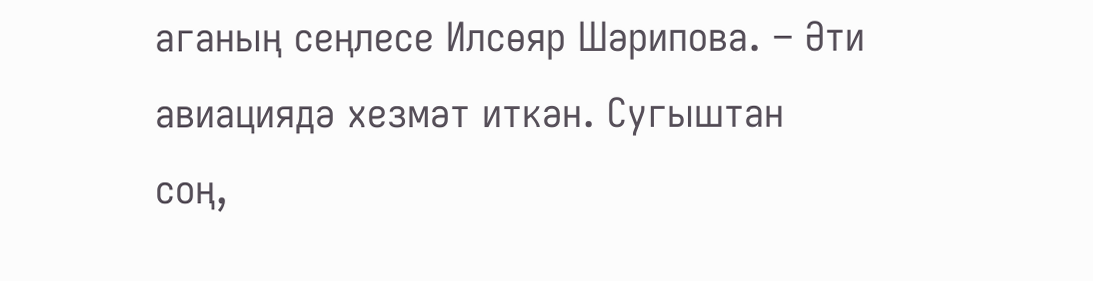аганың сеңлесе Илсөяр Шәрипова. – Әти авиациядә хезмәт иткән. Сугыштан соң,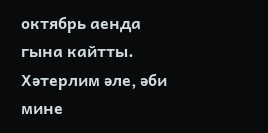октябрь аенда гына кайтты. Хәтерлим әле, әби мине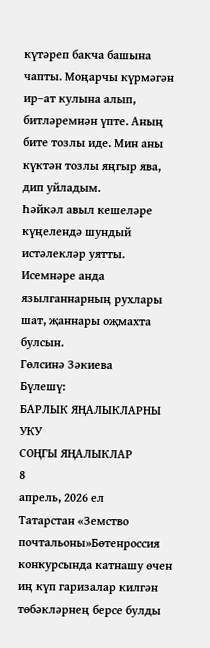күтәреп бакча башына чапты. Моңарчы күрмәгән ир–ат кулына алып, битләремнән үпте. Аның бите тозлы иде. Мин аны күктән тозлы яңгыр ява, дип уйладым.
Һәйкәл авыл кешеләре күңелендә шундый истәлекләр уятты. Исемнәре анда язылганнарның рухлары шат, җаннары оҗмахта булсын.
Гөлсинә Зәкиева
Бүлешү:
БАРЛЫК ЯҢАЛЫКЛАРНЫ УКУ
СОҢГЫ ЯҢАЛЫКЛАР
8
апрель, 2026 ел
Татарстан «Земство почтальоны»Бөтенроссия конкурсында катнашу өчен иң күп гаризалар килгән төбәкләрнең берсе булды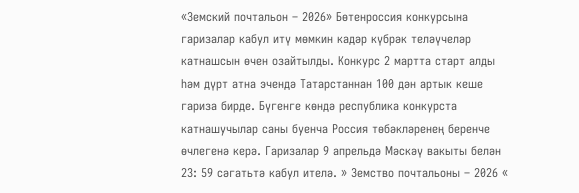«Земский почтальон – 2026» Бөтенроссия конкурсына гаризалар кабул итү мөмкин кадәр күбрәк теләүчеләр катнашсын өчен озайтылды. Конкурс 2 мартта старт алды һәм дүрт атна эчендә Татарстаннан 100 дән артык кеше гариза бирде. Бүгенге көндә республика конкурста катнашучылар саны буенча Россия төбәкләренең беренче өчлегенә керә. Гаризалар 9 апрельдә Мәскәү вакыты белән 23: 59 сәгатьтә кабул ителә. » Земство почтальоны – 2026 «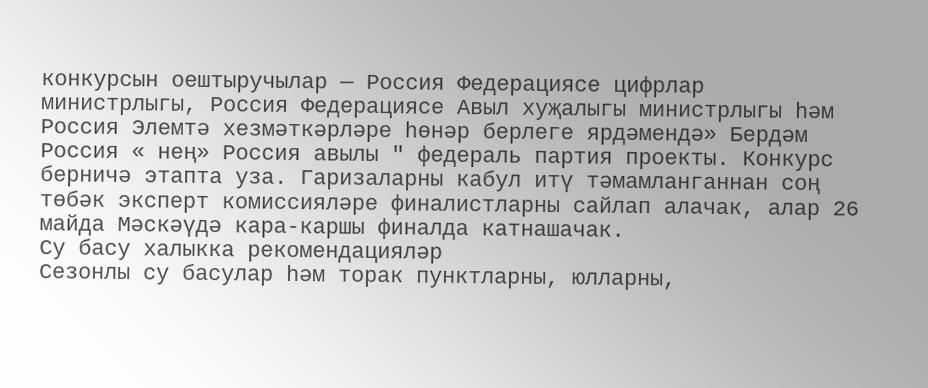конкурсын оештыручылар — Россия Федерациясе цифрлар министрлыгы, Россия Федерациясе Авыл хуҗалыгы министрлыгы һәм Россия Элемтә хезмәткәрләре һөнәр берлеге ярдәмендә» Бердәм Россия « нең» Россия авылы " федераль партия проекты. Конкурс берничә этапта уза. Гаризаларны кабул итү тәмамланганнан соң төбәк эксперт комиссияләре финалистларны сайлап алачак, алар 26 майда Мәскәүдә кара-каршы финалда катнашачак.
Су басу халыкка рекомендацияләр
Сезонлы су басулар һәм торак пунктларны, юлларны,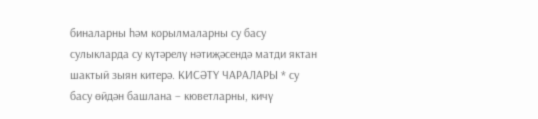биналарны һәм корылмаларны су басу сулыкларда су күтәрелү нәтиҗәсендә матди яктан шактый зыян китерә. КИСӘТҮ ЧАРАЛАРЫ * су басу өйдән башлана – кюветларны, кичү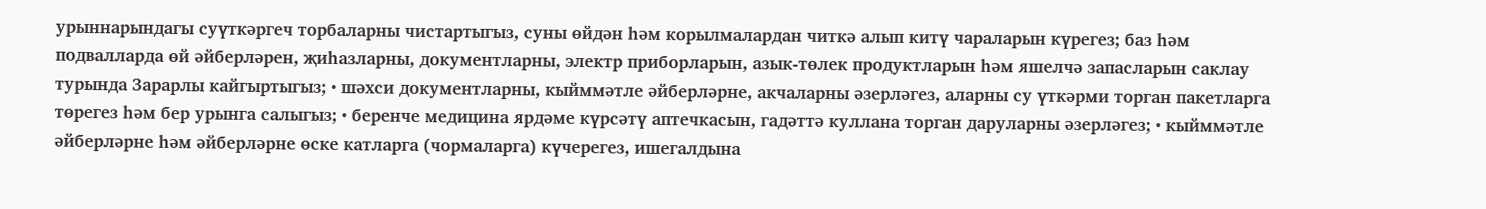урыннарындагы суүткәргеч торбаларны чистартыгыз, суны өйдән һәм корылмалардан читкә алып китү чараларын күрегез; баз һәм подвалларда өй әйберләрен, җиһазларны, документларны, электр приборларын, азык-төлек продуктларын һәм яшелчә запасларын саклау турында Зарарлы кайгыртыгыз; • шәхси документларны, кыйммәтле әйберләрне, акчаларны әзерләгез, аларны су үткәрми торган пакетларга төрегез һәм бер урынга салыгыз; • беренче медицина ярдәме күрсәтү аптечкасын, гадәттә куллана торган даруларны әзерләгез; • кыйммәтле әйберләрне һәм әйберләрне өске катларга (чормаларга) күчерегез, ишегалдына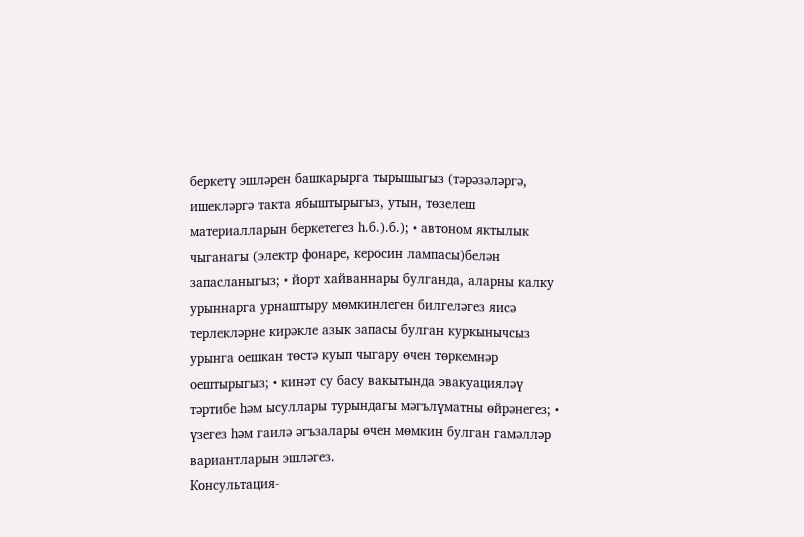беркетү эшләрен башкарырга тырышыгыз (тәрәзәләргә, ишекләргә такта ябыштырыгыз, утын, төзелеш материалларын беркетегез һ.б.).б.); • автоном яктылык чыганагы (электр фонаре, керосин лампасы)белән запасланыгыз; • йорт хайваннары булганда, аларны калку урыннарга урнаштыру мөмкинлеген билгеләгез яисә терлекләрне кирәкле азык запасы булган куркынычсыз урынга оешкан төстә куып чыгару өчен төркемнәр оештырыгыз; • кинәт су басу вакытында эвакуацияләү тәртибе һәм ысуллары турындагы мәгълүматны өйрәнегез; • үзегез һәм гаилә әгъзалары өчен мөмкин булган гамәлләр вариантларын эшләгез.
Консультация-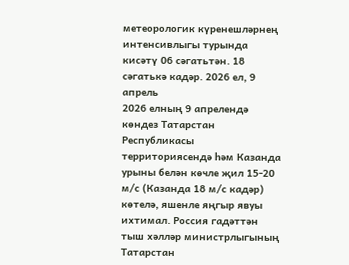метеорологик күренешләрнең интенсивлыгы турында кисәтү 06 сәгатьтән. 18 сәгатькә кадәр. 2026 ел, 9 апрель
2026 елның 9 апрелендә көндез Татарстан Республикасы территориясендә һәм Казанда урыны белән көчле җил 15-20 м/с (Казанда 18 м/с кадәр) көтелә, яшенле яңгыр явуы ихтимал. Россия гадәттән тыш хәлләр министрлыгының Татарстан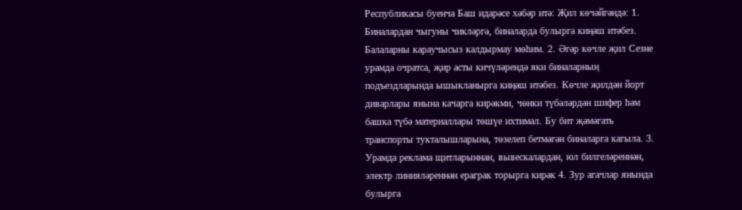Республикасы буенча Баш идарәсе хәбәр итә: Җил көчәйгәндә: 1. Биналардан чыгуны чикләргә, биналарда булырга киңәш итәбез. Балаларны караучысыз калдырмау мөһим. 2. Әгәр көчле җил Сезне урамда очратса, җир асты кичүләрендә яки биналарның подъездларында ышыкланырга киңәш итәбез. Көчле җилдән йорт диварлары янына качарга кирәкми, чөнки түбәләрдән шифер һәм башка түбә материаллары төшүе ихтимал. Бу бит җәмәгать транспорты тукталышларына, төзелеп бетмәгән биналарга кагыла. 3. Урамда реклама щитларыннан, вывескалардан, юл билгеләреннән, электр линияләреннән ераграк торырга кирәк 4. Зур агачлар янында булырга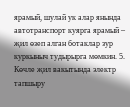ярамый, шулай ук алар янында автотранспорт куярга ярамый – җил өзеп алган ботаклар зур куркыныч тудырырга мөмкин. 5. Көчле җил вакытында электр тапшыру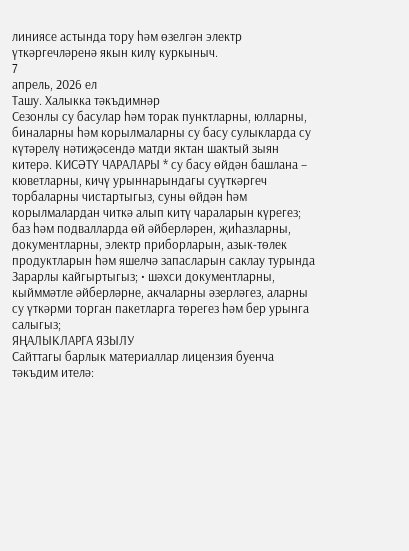линиясе астында тору һәм өзелгән электр үткәргечләренә якын килү куркыныч.
7
апрель, 2026 ел
Ташу. Халыкка тәкъдимнәр
Сезонлы су басулар һәм торак пунктларны, юлларны, биналарны һәм корылмаларны су басу сулыкларда су күтәрелү нәтиҗәсендә матди яктан шактый зыян китерә. КИСӘТҮ ЧАРАЛАРЫ * су басу өйдән башлана – кюветларны, кичү урыннарындагы суүткәргеч торбаларны чистартыгыз, суны өйдән һәм корылмалардан читкә алып китү чараларын күрегез; баз һәм подвалларда өй әйберләрен, җиһазларны, документларны, электр приборларын, азык-төлек продуктларын һәм яшелчә запасларын саклау турында Зарарлы кайгыртыгыз; • шәхси документларны, кыйммәтле әйберләрне, акчаларны әзерләгез, аларны су үткәрми торган пакетларга төрегез һәм бер урынга салыгыз;
ЯҢАЛЫКЛАРГА ЯЗЫЛУ
Сайттагы барлык материаллар лицензия буенча тәкъдим ителә: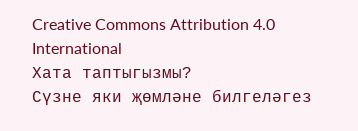Creative Commons Attribution 4.0 International
Хата таптыгызмы?
Сүзне яки җөмләне билгеләгез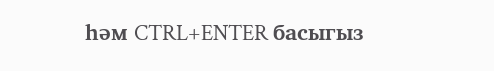һәм CTRL+ENTER басыгыз